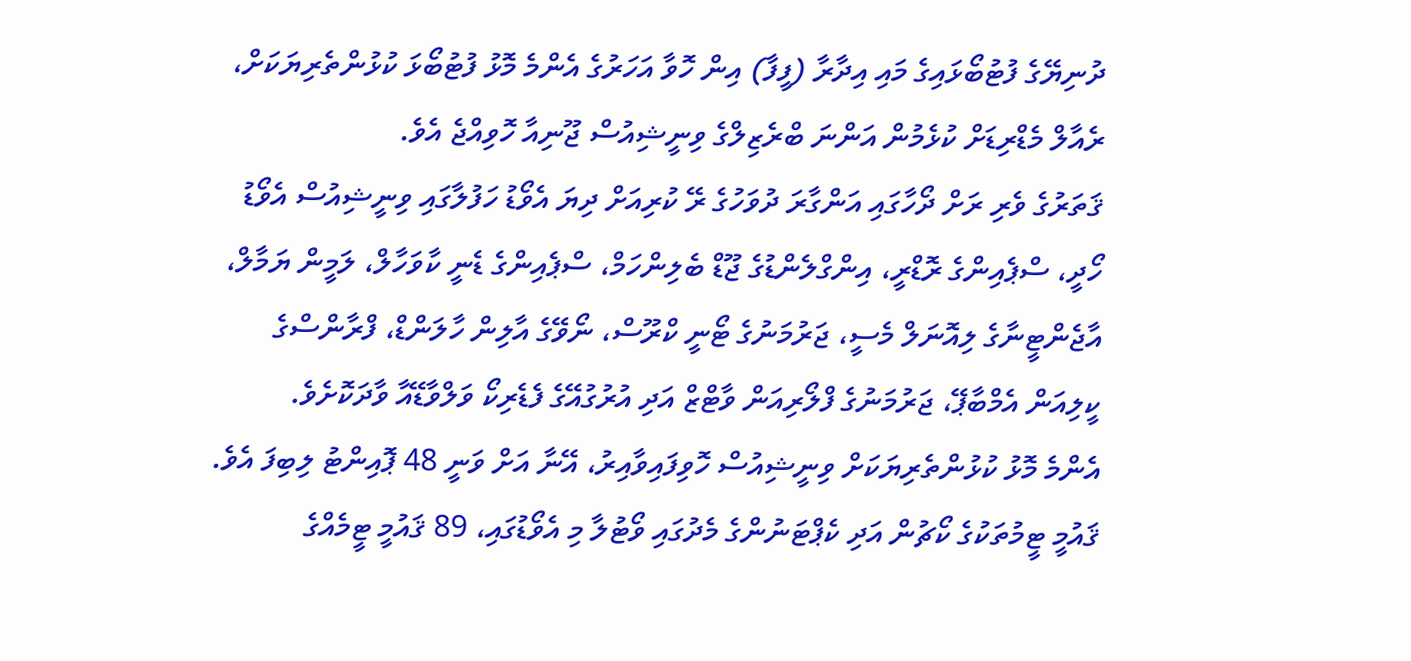ދުނިޔޭގެ ފުޓުބޯޅައިގެ މައި އިދާރާ (ފީފާ) އިން ހޮވާ އަހަރުގެ އެންމެ މޮޅު ފުޓުބޯޅަ ކުޅުންތެރިޔަކަށް، ރެއާލް މެޑްރިޑަށް ކުޅެމުން އަންނަ ބްރެޒިލްގެ ވިނީޝިއުސް ޖޫނިއާ ހޮވިއްޖެ އެވެ.
ޤަތަރުގެ ވެރި ރަށް ދޯހާގައި އަންގާރަ ދުވަހުގެ ރޭ ކުރިއަށް ދިޔަ އެވޯޑު ހަފުލާގައި ވިނީޝިއުސް އެވޯޑު ހޯދީ، ސްޕެއިންގެ ރޮޑްރީ، އިންގްލެންޑުގެ ޖޫޑް ބެލިންހަމް، ސްޕެއިންގެ ޑެނީ ކާވަހާލް، ލަމީން ޔަމާލް، އާޖެންޓީނާގެ ލިއޮނަލް މެސީ، ޖަރުމަނުގެ ޓޯނީ ކްރޫސް، ނޯވޭގެ އާލިން ހާލަންޑް، ފްރާންސްގެ ކީލިއަން އެމްބާޕޭ، ޖަރުމަނުގެ ފްލޯރިއަން ވާޓްޒް އަދި އުރުގުއޭގެ ފެޑެރިކޯ ވަލްވާޑޭއާ ވާދަކޮށެވެ.
އެންމެ މޮޅު ކުޅުންތެރިޔަކަށް ވިނީޝިއުސް ހޮވިފައިވާއިރު، އޭނާ އަށް ވަނީ 48 ޕޮއިންޓު ލިބިފަ އެވެ. ޤައުމީ ޓީމުތަކުގެ ކޯޗުން އަދި ކެޕްޓަނުންގެ މެދުގައި ވޯޓުލާ މި އެވޯޑުގައި، 89 ޤައުމީ ޓީމެއްގެ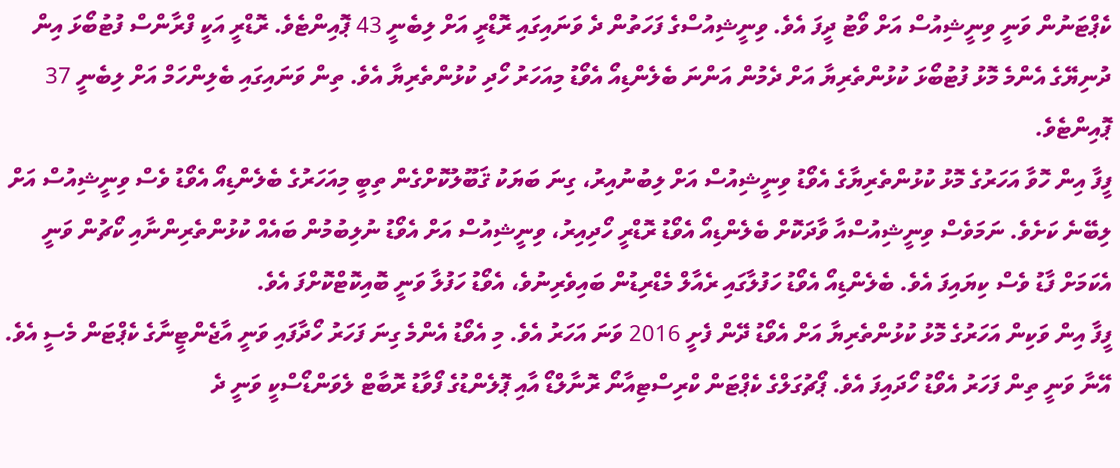ކެޕްޓަނުން ވަނީ ވިނީޝިއުސް އަށް ވޯޓު ދީފަ އެވެ. ވިނީޝިއުސްގެ ފަހަތުން ދެ ވަނައިގައި ރޮޑްރީ އަށް ލިބެނީ 43 ޕޮއިންޓެވެ. ރޮޑްރީ އަކީ ފްރާންސް ފުޓުބޯޅަ އިން ދުނިޔޭގެ އެންމެ މޮޅު ފުޓުބޯޅަ ކުޅުންތެރިޔާ އަށް ދެމުން އަންނަ ބެލެންޑިއޯ އެވޯޑު މިއަހަރު ހޯދި ކުޅުންތެރިޔާ އެވެ. ތިން ވަނައިގައި ބެލިންހަމް އަށް ލިބެނީ 37 ޕޮއިންޓެވެ.
ފީފާ އިން ހޮވާ އަހަރުގެ މޮޅު ކުޅުންތެރިޔާގެ އެވޯޑު ވިނީޝިއުސް އަށް ލިބުނުއިރު، ގިނަ ބަޔަކު ޤަބޫލުކޮށްގެން ތިބީ މިއަހަރުގެ ބެލެންޑިއޯ އެވޯޑު ވެސް ވިނީޝިއުސް އަށް ލިބޭނެ ކަށެވެ. ނަމަވެސް ވިނީޝިއުސްއާ ވާދަކޮށް ބެލެންޑިއޯ އެވޯޑު ރޮޑްރީ ހޯދިއިރު، ވިނީޝިއުސް އަށް އެވޯޑު ނުލިބުމުން ބައެއް ކުޅުންތެރިންނާއި ކޯޗުން ވަނީ އެކަމަށް ފާޑު ވެސް ކިޔައިފަ އެވެ. ބެލެންޑިއޯ އެވޯޑު ހަފުލާގައި ރެއާލް މެޑްރިޑުން ބައިވެރިނުވެ، އެވޯޑު ހަފުލާ ވަނީ ބޮއިކޮޓްކޮށްފަ އެވެ.
ފީފާ އިން ވަކިން އަހަރުގެ މޮޅު ކުޅުންތެރިޔާ އަށް އެވޯޑު ދޭން ފެށީ 2016 ވަނަ އަހަރު އެވެ. މި އެވޯޑު އެންމެ ގިނަ ފަހަރު ހޯދާފައި ވަނީ އާޖެންޓީނާގެ ކެޕްޓަން މެސީ އެވެ. އޭނާ ވަނީ ތިން ފަހަރު އެވޯޑު ހޯދައިފަ އެވެ. ޕޯޗުގަލްގެ ކެޕްޓަން ކްރިސްޓިއާނޯ ރޮނާލްޑޯ އާއި ޕޮލެންޑުގެ ފޯވާޑު ރޮބާޓް ލެވަންޑޯސްކީ ވަނީ ދެ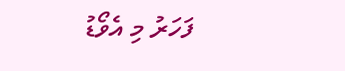ފަހަރު މި އެވޯޑު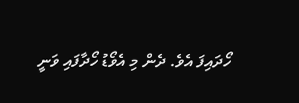ހޯދައިފަ އެވެ. ދެން މި އެވޯޑު ހޯދާފައި ވަނީ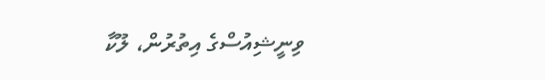ވިނީޝިއުސްގެ އިތުރުން، ލޫކާ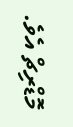މޮޑްރިޗް އެވެ.